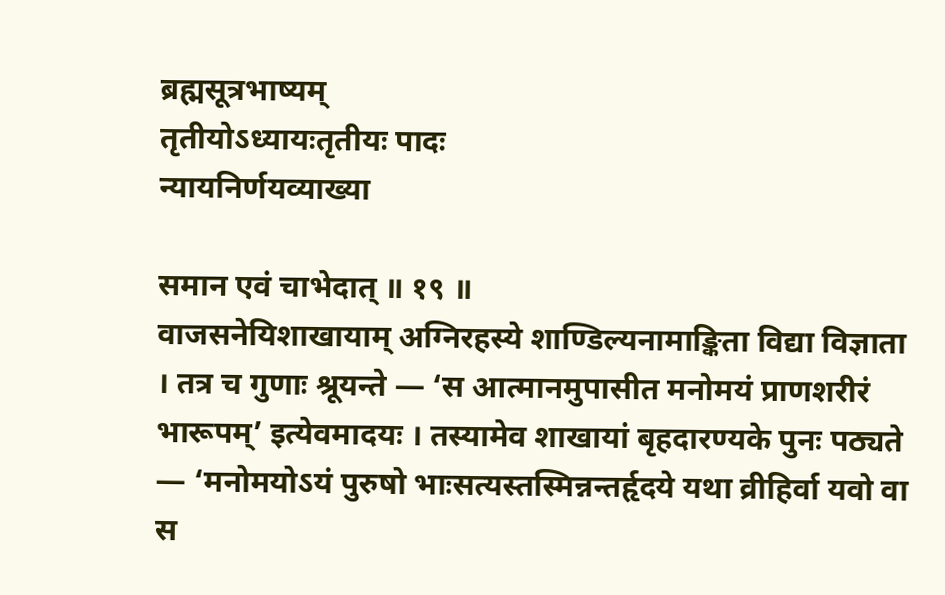ब्रह्मसूत्रभाष्यम्
तृतीयोऽध्यायःतृतीयः पादः
न्यायनिर्णयव्याख्या

समान एवं चाभेदात् ॥ १९ ॥
वाजसनेयिशाखायाम् अग्निरहस्ये शाण्डिल्यनामाङ्किता विद्या विज्ञाता । तत्र च गुणाः श्रूयन्ते — ‘स आत्मानमुपासीत मनोमयं प्राणशरीरं भारूपम्’ इत्येवमादयः । तस्यामेव शाखायां बृहदारण्यके पुनः पठ्यते — ‘मनोमयोऽयं पुरुषो भाःसत्यस्तस्मिन्नन्तर्हृदये यथा व्रीहिर्वा यवो वा स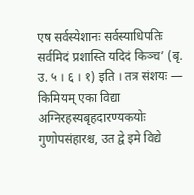एष सर्वस्येशानः सर्वस्याधिपतिः सर्वमिदं प्रशास्ति यदिदं किञ्च’ (बृ. उ. ५ । ६ । १) इति । तत्र संशयः — किमियम् एका विद्या अग्निरहस्यबृहदारण्यकयोः गुणोपसंहारश्च, उत द्वे इमे विद्ये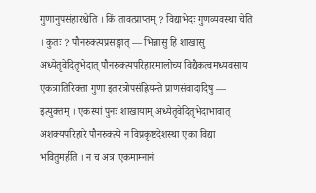गुणानुपसंहारश्चेति । किं तावत्प्राप्तम् ? विद्याभेदः गुणव्यवस्था चेति । कुतः ? पौनरुक्त्यप्रसङ्गात् — भिन्नासु हि शाखासु अध्येतृवेदितृभेदात् पौनरुक्त्यपरिहारमालोच्य विद्यैकत्वमध्यवसाय एकत्रातिरिक्ता गुणा इतरत्रोपसंह्रियन्ते प्राणसंवादादिषु — इत्युक्तम् । एकस्यां पुनः शाखायाम् अध्येतृवेदितृभेदाभावात् अशक्यपरिहारे पौनरुक्त्ये न विप्रकृष्टदेशस्था एका विद्या भवितुमर्हति । न च अत्र एकमाम्नानं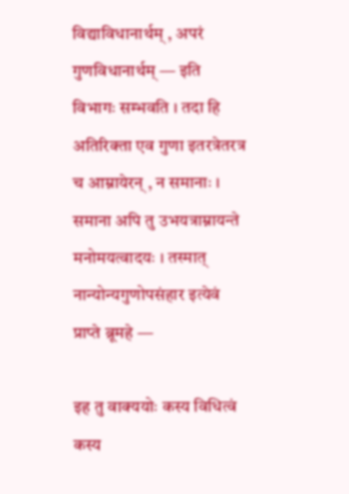विद्याविधानार्थम् , अपरं गुणविधानार्थम् — इति विभागः सम्भवति । तदा हि अतिरिक्ता एव गुणा इतरत्रेतरत्र च आम्नायेरन् , न समानाः । समाना अपि तु उभयत्राम्नायन्ते मनोमयत्वादयः । तस्मात् नान्योन्यगुणोपसंहार इत्येवं प्राप्ते ब्रूमहे —

इह तु वाक्ययोः कस्य विधित्वं कस्य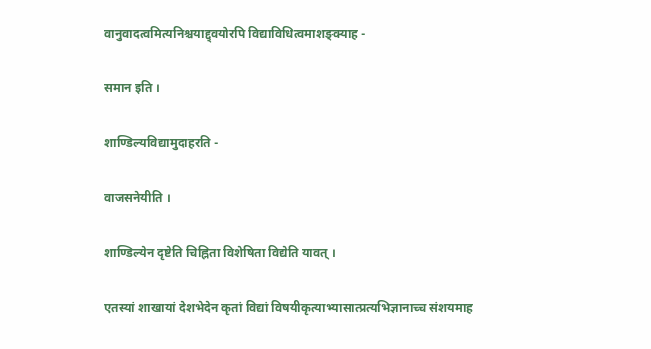वानुवादत्वमित्यनिश्चयाद्द्वयोरपि विद्याविधित्वमाशङ्क्याह -

समान इति ।

शाण्डिल्यविद्यामुदाहरति -

वाजसनेयीति ।

शाण्डिल्येन दृष्टेति चिह्निता विशेषिता विद्येति यावत् ।

एतस्यां शाखायां देशभेदेन कृतां विद्यां विषयीकृत्याभ्यासात्प्रत्यभिज्ञानाच्च संशयमाह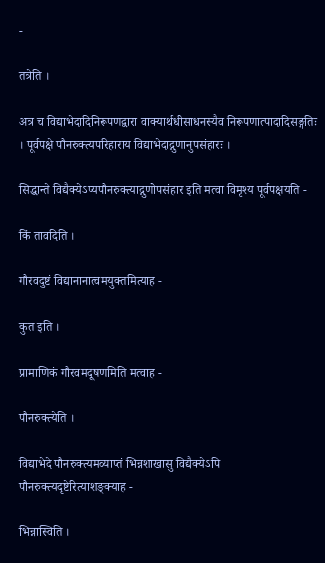-

तत्रेति ।

अत्र च विद्याभेदादिनिरूपणद्वारा वाक्यार्थधीसाधनस्यैव निरूपणात्पादादिसङ्गतिः । पूर्वपक्षे पौनरुक्त्यपरिहाराय विद्याभेदाद्गुणानुपसंहारः ।

सिद्धान्ते विद्यैक्येऽप्यपौनरुक्त्याद्गुणोपसंहार इति मत्वा विमृश्य पूर्वपक्षयति -

किं तावदिति ।

गौरवदुष्टं विद्यानानात्वमयुक्तमित्याह -

कुत इति ।

प्रामाणिकं गौरवमदूषणमिति मत्वाह -

पौनरुक्त्येति ।

विद्याभेदे पौनरुक्त्यमव्याप्तं भिन्नशाखासु विद्यैक्येऽपि पौनरुक्त्यदृष्टेरित्याशङ्क्याह -

भिन्नास्विति ।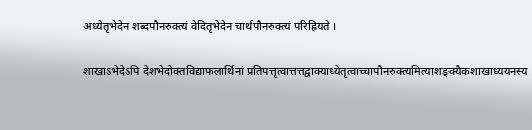अध्येतृभेदेन शब्दपौनरुक्त्यं वेदितृभेदेन चार्थपौनरुक्त्यं परिह्रियते ।

शाखाऽभेदेऽपि देशभेदोक्तविद्याफलार्थिनां प्रतिपत्तृत्वात्तत्तद्वाक्याध्येतृत्वाच्चापौनरुक्त्यमित्याशङ्क्यैकशाखाध्ययनस्य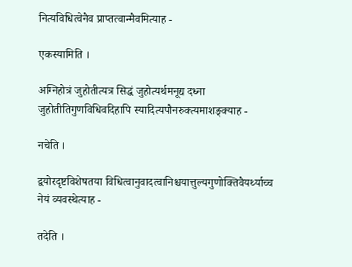नित्यविधित्वेनैव प्राप्तत्वान्मैवमित्याह -

एकस्यामिति ।

अग्निहोत्रं जुहोतीत्यत्र सिद्धं जुहोत्यर्थमनूद्य दध्ना जुहोतीतिगुणविधिवदिहापि स्यादित्यपौनरुक्त्यमाशङ्क्याह -

नचेति ।

द्वयोरदृष्टविशेषतया विधित्वानुवादत्वानिश्चयात्तुल्यगुणोक्तिवैयर्थ्याच्च नेयं व्यवस्थेत्याह -

तदेति ।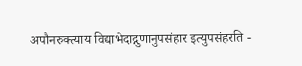अपौनरुक्त्याय विद्याभेदाद्गुणानुपसंहार इत्युपसंहरति -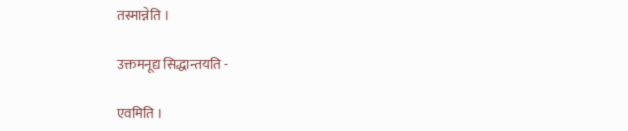तस्मान्नेति ।

उक्तमनूद्य सिद्धान्तयति -

एवमिति ।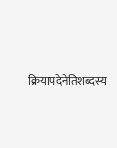क्रियापदेनेतिशब्दस्य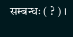सम्बन्धः ( ? ) ।